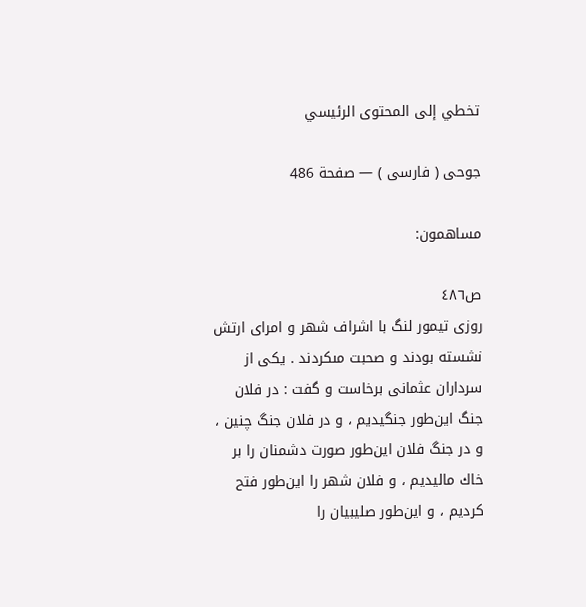تخطي إلى المحتوى الرئيسي

جوحى ( فارسى ) — صفحة 486

مساهمون:

ص٤٨٦
روزى تيمور لنگ با اشراف شهر و امراى ارتش نشسته بودند و صحبت مىكردند . يكى از سرداران عثمانى برخاست و گفت : در فلان جنگ اين‌طور جنگيديم ، و در فلان جنگ چنين ، و در جنگ فلان اين‌طور صورت دشمنان را بر خاك ماليديم ، و فلان شهر را اين‌طور فتح كرديم ، و اين‌طور صليبيان را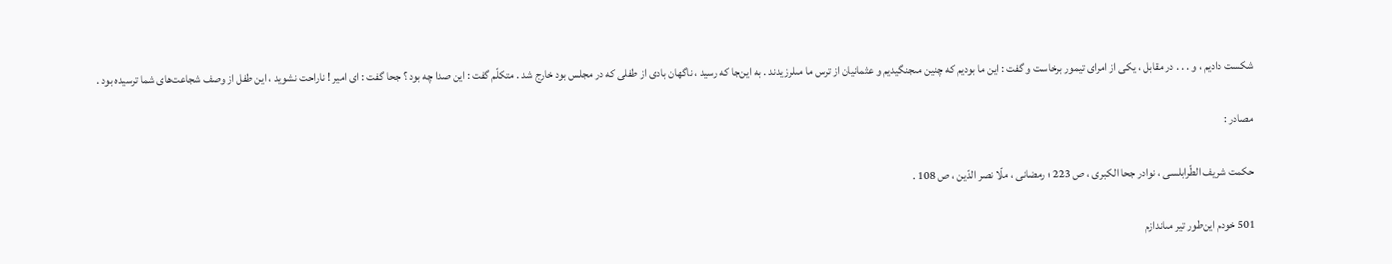شكست داديم ، و . . . در مقابل ، يكى از امراى تيمور برخاست و گفت : اين ما بوديم كه چنين مىجنگيديم و عثمانيان از ترس ما مىلرزيدند . به اين‌جا كه رسيد ، ناگهان بادى از طفلى كه در مجلس بود خارج شد . متكلّم گفت : اين صدا چه بود ؟ جحا گفت : اى امير ! ناراحت نشويد ، اين طفل از وصف شجاعت‌هاى شما ترسيده بود .

مصادر :

حكمت شريف الطّرابلسى ، نوادر جحا الكبرى ، ص 223 ؛ رمضانى ، ملّا نصر الدّين ، ص 108 .

501 خودم اين‌طور تير مىاندازم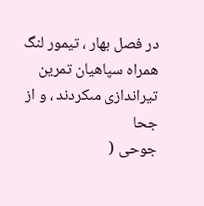در فصل بهار ، تيمور لنگ همراه سپاهيان تمرين تيراندازى مىكردند ، و از جحا
جوحى (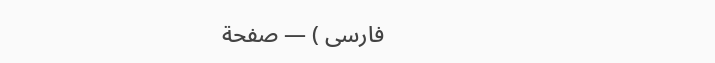فارسى ) — صفحة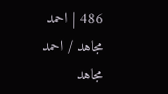486 | احمد مجاهد / احمد مجاهد